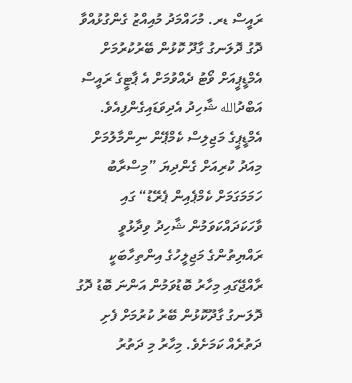ރައީސް ޑރ. މުހައްމަދު މުއިއްޒު ގެންގުޅުއްވާ ދޮގު ދޮލަނގު ގާދޫ ކޮޅުން ބޭރުކުރުމަށް އެމްޑީޕީއަށް ވޯޓު ދެއްވުމަށް އެ ޕާޓީގެ ރައީސް އަބްދުالله ޝާހިދު އެދިވަޑައިގެންފިއެވެ.
އެމްޑީޕީގެ މަޖިލިސް ކެމްޕޭން ނިންމާލުމަށް މިއަދު ކުރިއަށް ގެންދިޔަ ”މިސްރާބު ހަމަމަގަމަށް ކެމްޕެއިން ޕެރޭޑު“ ގައި ވާހަކަދައްކަވަމުން ޝާހިދު ވިދާޅުވީ ރައްޔިތުންގެ މަޖިލީހުގެ އިންތިހާބަކީ ރާއްޖޭގައި މިހާރު ބޮޑުވަމުން އަންނަ ބޮޑު ދޮގު ދޮލަނގު ގާދޫކޮޅުން ބޭރު ކުރުމަށް ފެށި ދަތުރެއް ކަމަށެވެ. މިހާރު މި ދަތުރު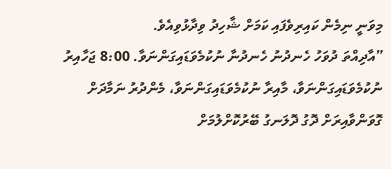މިވަނީ ނިމެން ކައިރިވެފައި ކަމަށް ޝާހިދު ވިދާޅުވިއެވެ.
”އާދިއްތަ ދުވަހު ހެނދުނު ހެނދުނާ ނުކުމެވަޑައިގަންނަވާ. 8:00 ޖަހާއިރު ނުކުމެވަޑައިގަންނަވާ، މާއިރާ ނުކުމެވަޑައިގަންނަވާ، މެންދުރު ނަމާދަށް ގޮވަންވާއިރަށް ދޮގު ދޮލަނގު ބޭރުކޮށްލުމަށް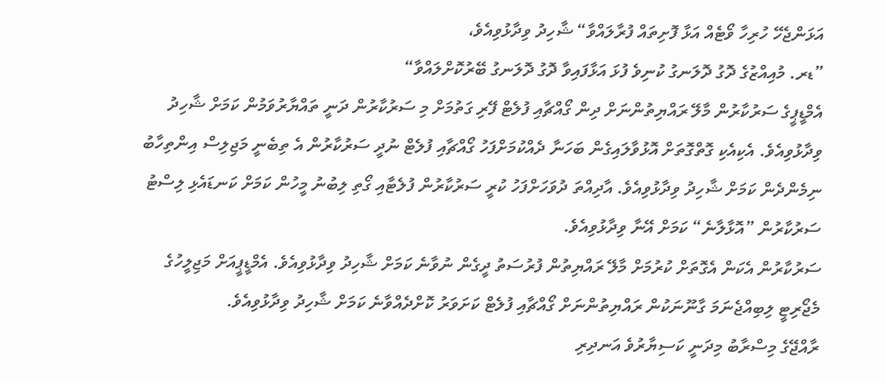އަޅަންޖެހޭ ހުރިހާ ވޯޓެއް އަޅާ ފޮށިތައް ފުރާލައްވާ“ ޝާހިދު ވިދާޅުވިއެވެ،
”ޑރ. މުއިއްޒުގެ ދޮގު ދޮލަނގު ކުނިވެ ފުޅަ އަޅާފައިވާ ދޮގު ދޮލަނގު ބޭރުކޮށްލައްވާ“
އެމްޑީޕީގެ ސަރުކާރުން މާލޭ ރައްޔިތުންނަށް ދިން ގޯއްޗާއި ފުލެޓް ފޭރި ގަތުމަށް މި ސަރުކާރުން ދަނީ ތައްޔާރުވަމުން ކަމަށް ޝާހިދު ވިދާޅުވިއެވެ. އެކިއެކި ގޮތްގޮތަށް އޮޅުވާލައިގެން ބަހަނާ ދެއްކުމަށްފަހު ގޯއްޗާއި ފުލެޓް ނުދީ ސަރުކާރުން އެ ތިބެނީ މަޖިލިސް އިންތިހާބު ނިމެންދެން ކަމަށް ޝާހިދު ވިދާޅުވިއެވެ. އާދިއްތަ ދުވަހަށްފަހު ކުރީ ސަރުކާރުން ފުލެޓާއި ގޯތި ލިބުނު މީހުން ކަމަށް ކަނޑައެޅި ލިސްޓު ސަރުކާރުން ”އޮޅާލާނެ“ ކަމަށް އޭނާ ވިދާޅުވިއެވެ.
ސަރުކާރުން އެކަން އެގޮތަށް ކުރުމަށް މާލޭ ރައްޔިތުން ފުރުސަތު ދީގެން ނުވާނެ ކަމަށް ޝާހިދު ވިދާޅުވިއެވެ. އެމްޑީޕީއަށް މަޖިލީހުގެ މެޖޯރިޓީ ލިބިއްޖެނަމަ ގާނޫނަކުން ރައްޔިތުންނަށް ގޯއްޗާއި ފުލެޓް ކަށަވަރު ކޮށްދެއްވާނެ ކަމަށް ޝާހިދު ވިދާޅުވިއެވެ.
ރާއްޖޭގެ މިސްރާބު މިދަނީ ކަސިޔާރުވެ އަނދިރި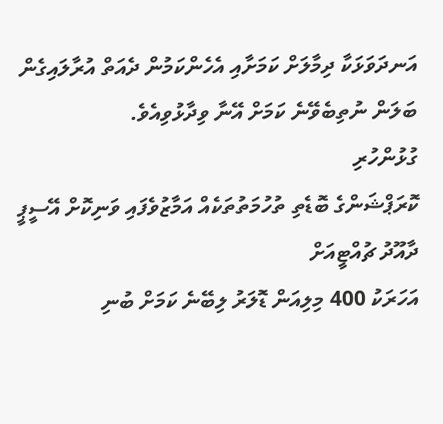އަނދަވަޅަކާ ދިމާލަށް ކަމަށާއި އެހެންކަމުން ދެއަތް އުރާލައިގެން ބަލަން ނުތިބެވޭނެ ކަމަށް އޭނާ ވިދާޅުވިއެވެ.
ގުޅުންހުރި
ކޮރަޕްޝަންގެ ބޮޑެތި ތުހުމަތުތަކެއް އަމާޒުވެފައި ވަނިކޮށް އޭސީޕީ ދާއޫދު ޗުއްޓީއަށް
އަހަރަކު 400 މިލިއަން ޑޮލަރު ލިބޭނެ ކަމަށް ބުނި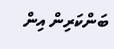ބަންކަރިން އިން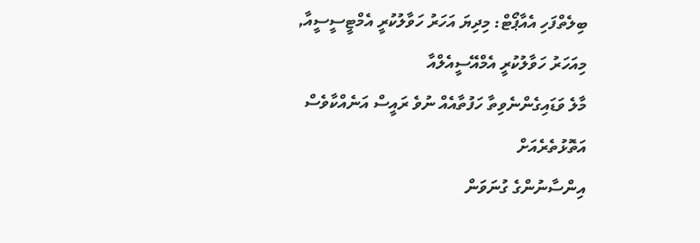ބިލެތްފަހި އެއާޕޯޓް: މިދިޔަ އަހަރު ހަވާލުކުރީ އެމްޓީސީސީއާ, މިއަހަރު ހަވާލުކުރީ އެމްއޭސީއެލްއާ
މާލެ ވަޑައިގެންނެވިތާ ހަފުތާއެއް ނުވެ ރައީސް އަނެއްކާވެސް އަތޮޅުތެރެއަށް
އިންސާނުންގެ ގުނަވަން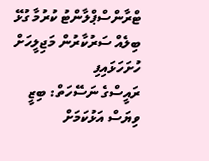ޓްރާންސްޕްލާންޓު ކުރުމާ ގުޅޭ ބިލެއް ސަރުކާރުން މަޖިލީހަށް ހުށަހަޅައިފި
ރައީސްގެ ނަސޭހަތް: ބިޒީ ވިޔަސް އަޅުކަމަށް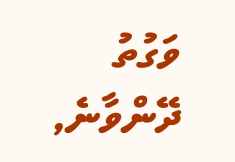ވަގުތު ދޭންވާނެ,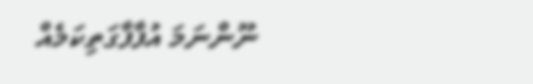ނޫންނަމަ އުފާފާގަތިކަމެއް